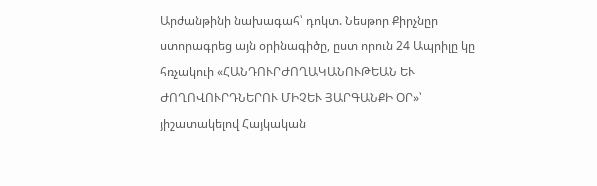Արժանթինի նախագահ՝ դոկտ. Նեսթոր Քիրչնըր ստորագրեց այն օրինագիծը, ըստ որուն 24 Ապրիլը կը հռչակուի «ՀԱՆԴՈՒՐԺՈՂԱԿԱՆՈՒԹԵԱՆ ԵՒ ԺՈՂՈՎՈՒՐԴՆԵՐՈՒ ՄԻՉԵՒ ՅԱՐԳԱՆՔԻ ՕՐ»՝ յիշատակելով Հայկական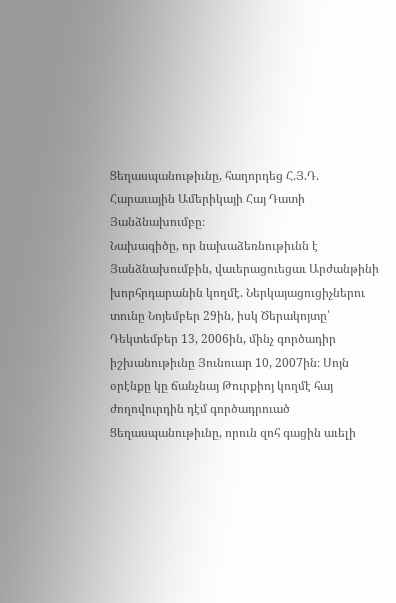Ցեղասպանութիւնը, հաղորդեց Հ.Յ.Դ. Հարաւային Ամերիկայի Հայ Դատի Յանձնախումբը։
Նախագիծը, որ նախաձեռնութիւնն է Յանձնախումբին, վաւերացուեցաւ Արժանթինի խորհրդարանին կողմէ. Ներկայացուցիչներու տունը Նոյեմբեր 29ին, իսկ Ծերակոյտը՝ Դեկտեմբեր 13, 2006ին, մինչ գործադիր իշխանութիւնը Յունուար 10, 2007ին։ Սոյն օրէնքը կը ճանչնայ Թուրքիոյ կողմէ հայ ժողովուրդին դէմ գործադրուած Ցեղասպանութիւնը, որուն զոհ գացին աւելի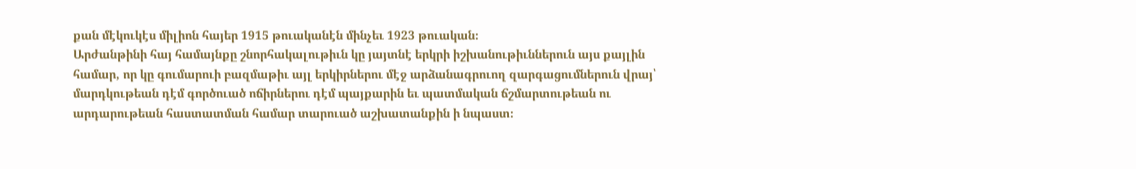քան մէկուկէս միլիոն հայեր 1915 թուականէն մինչեւ 1923 թուական։
Արժանթինի հայ համայնքը շնորհակալութիւն կը յայտնէ երկրի իշխանութիւններուն այս քայլին համար, որ կը գումարուի բազմաթիւ այլ երկիրներու մէջ արձանագրուող զարգացումներուն վրայ՝ մարդկութեան դէմ գործուած ոճիրներու դէմ պայքարին եւ պատմական ճշմարտութեան ու արդարութեան հաստատման համար տարուած աշխատանքին ի նպաստ։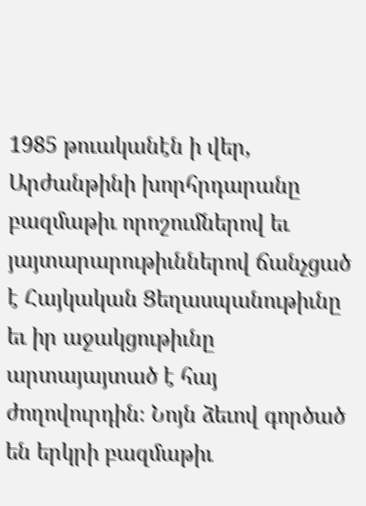1985 թուականէն ի վեր, Արժանթինի խորհրդարանը բազմաթիւ որոշումներով եւ յայտարարութիւններով ճանչցած է Հայկական Ցեղասպանութիւնը եւ իր աջակցութիւնը արտայայտած է հայ ժողովուրդին։ Նոյն ձեւով գործած են երկրի բազմաթիւ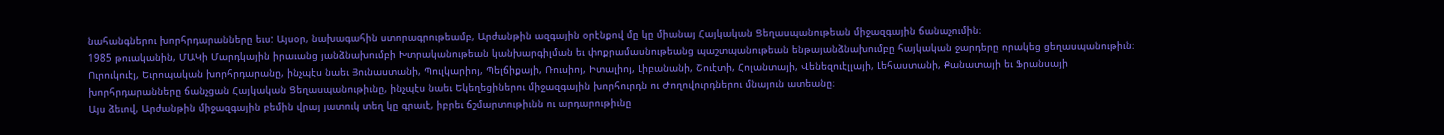նահանգներու խորհրդարանները եւս: Այսօր, նախագահին ստորագրութեամբ, Արժանթին ազգային օրէնքով մը կը միանայ Հայկական Ցեղասպանութեան միջազգային ճանաչումին։
1985 թուականին, ՄԱԿի Մարդկային իրաւանց յանձնախումբի Խտրականութեան կանխարգիլման եւ փոքրամասնութեանց պաշտպանութեան ենթայանձնախումբը հայկական ջարդերը որակեց ցեղասպանութիւն։ Ուրուկուէյ, Եւրոպական խորհրդարանը, ինչպէս նաեւ Յունաստանի, Պուլկարիոյ, Պելճիքայի, Ռուսիոյ, Իտալիոյ, Լիբանանի, Շուէտի, Հոլանտայի, Վենեզուէլլայի, Լեհաստանի, Քանատայի եւ Ֆրանսայի խորհրդարանները ճանչցան Հայկական Ցեղասպանութիւնը, ինչպէս նաեւ Եկեղեցիներու միջազգային խորհուրդն ու Ժողովուրդներու մնայուն ատեանը։
Այս ձեւով, Արժանթին միջազգային բեմին վրայ յատուկ տեղ կը գրաւէ, իբրեւ ճշմարտութիւնն ու արդարութիւնը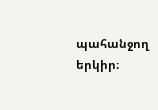պահանջող երկիր։